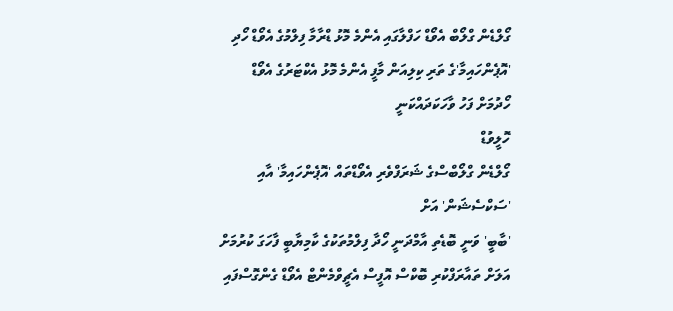ގޯލްޑެން ގްލޯބް އެވޯޑް ހަފްލާގައި އެންމެ މޮޅު ޑްރާމާ ފިލްމުގެ އެވޯޑް ހޯދި 'އޮޕެންހައިމާ'ގެ ތަރި ކިލިއަން މާފީ އެންމެ މޮޅު އެކްޓަރުގެ އެވޯޑް ހޯދުމަށް ފަހު ވާހަކަދައްކަނީ
ހޮލީވުޑް
ގޯލްޑެން ގްލޯބްސްގެ ޝަރަފްވެރި އެވޯޑްތައް 'އޮޕެންހައިމާ' އާއި 'ސަކްސެޝަން' އަށް
'ބާބީ' ވަނީ ބޮޑެތި އާމްދަނީ ހޯދާ ފިލްމުތަކުގެ ކާމިޔާބީ ފާހަގަ ކުރުމަށް އަލަށް ތައާރަފްކުރި ބޮކްސް އޮފީސް އެޗީވްމެންޓް އެވޯޑް ގެންގޮސްފައި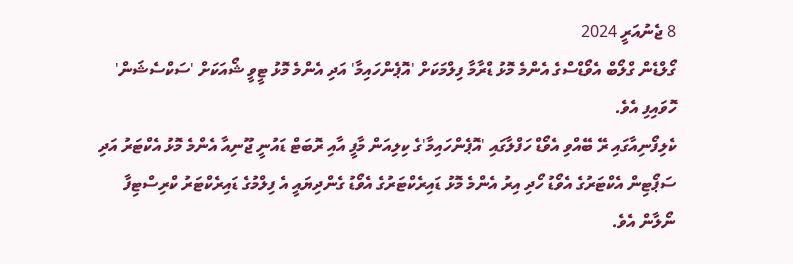8 ޖެނުއަރީ 2024
ގޯލްޑެން ގްލޯބް އެވޯޑްސްގެ އެންމެ މޮޅު ޑްރާމާ ފިލްމަކަށް 'އޮޕެންހައިމާ' އަދި އެންމެ މޮޅު ޓީވީ ޝޯއަކަށް 'ސަކްސެޝަން' ހޮވައިފި އެވެ.
ކެލިފޯނިއާގައި ރޭ ބޭއްވި އެވޯޑް ހަފްލާގައި 'އޮޕެންހައިމާ'ގެ ކިލިއަން މާފީ އާއި ރޮބަޓް ޑައުނީ ޖޫނިއާ އެންމެ މޮޅު އެކްޓަރު އަދި ސަޕޯޓިން އެކްޓަރުގެ އެވޯޑު ހޯދި އިރު އެންމެ މޮޅު ޑައިރެކްޓަރުގެ އެވޯޑު ގެންދިޔައީ އެ ފިލްމުގެ ޑައިރެކްޓަރު ކްރިސްޓިފާ ނޯލާން އެވެ.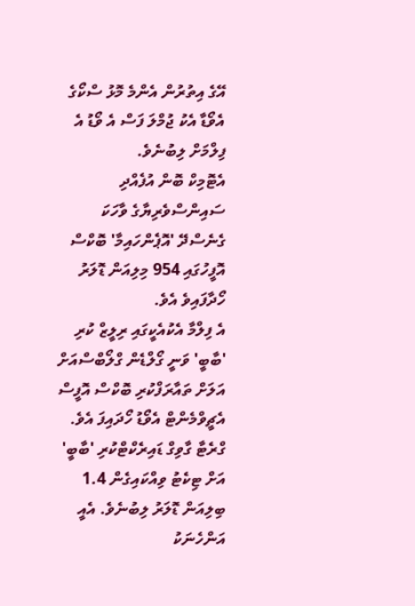އޭގެ އިތުރުން އެންމެ މޮޅު ސްކޯގެ އެވޯޑާ އެކު ޖުމްލަ ފަސް އެ ވޯޑު އެ ފިލްމަށް ލިބުނެވެ.
އެޓޮމިކް ބޮން އުފެއްދި ސައިންސްވެރިޔާގެ ވާހަކަ ގެނެސްދޭ 'އޮޕެންހައިމާ' ބޮކްސް އޮފީހުގައި 954 މިލިއަން ޑޮލަރު ހޯދާފައިވެ އެވެ.
އެ ފިލްމާ އެކުއެކީގައި ރިލީޒް ކުރި 'ބާބީ' ވަނީ ގޯލްޑެން ގްލޯބްސްއަށް އަލަށް ތައާރަފްކުރި ބޮކްސް އޮފީސް އެޗީވްމެންޓް އެވޯޑު ހޯދައިފަ އެވެ. ގްރެޓާ ގާވިގް ޑައިރެކްޓްކުރި 'ބާބީ' އަށް ޓިކެޓު ވިއްކައިގެން 1.4 ބިލިއަން ޑޮލަރު ލިބުނެވެ. އެއީ އަންހެނަކު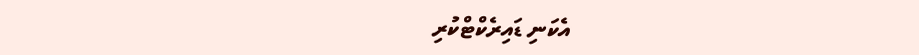އެކަނި ޑައިރެކްޓްކުރި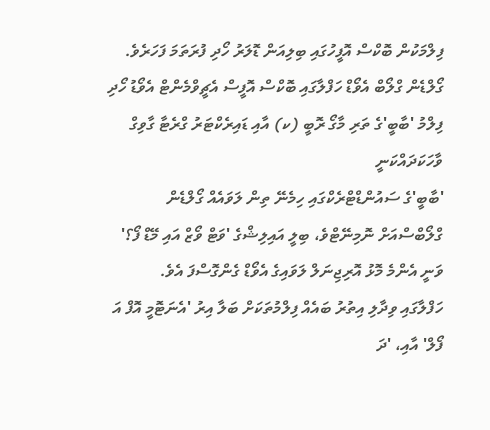ފިލްމަކުން ބޮކްސް އޮފީހުގައި ބިލިއަން ޑޮލަރު ހޯދި ފުރަތަމަ ފަހަރެވެ.
ގޯލްޑެން ގްލޯބް އެވޯޑް ހަފްލާގައި ބޮކްސް އޮފީސް އެޗީވްމެންޓް އެވޯޑު ހޯދި ފިލްމު 'ބާބީ'ގެ ތަރި މާގޯ ރޮބީ (ކ) އާއި ޑައިރެކްޓަރު ގްރެޓާ ގާވިގް ވާހަކަދައްކަނީ
'ބާބީ'ގެ ސައުންޑްޓްރެކްގައި ހިމެނޭ ތިން ލަވައެއް ގޯލްޑެން ގްލޯބްސްއަށް ނޮމިނޭޓްވެ، ބިލީ އައިލިޝްގެ 'ވަޓް ވޯޒް އައި މޭޑް ފޯ؟' ވަނީ އެންމެ މޮޅު އޮރިޖިނަލް ލަވައިގެ އެވޯޑް ގެންގޮސްފަ އެވެ.
ހަފްލާގައި ވިދާލި އިތުރު ބައެއް ފިލްމުތަކަށް ބަލާ އިރު 'އެނަޓޮމީ އޮފް އަ ފޯލް' އާއި، 'ދަ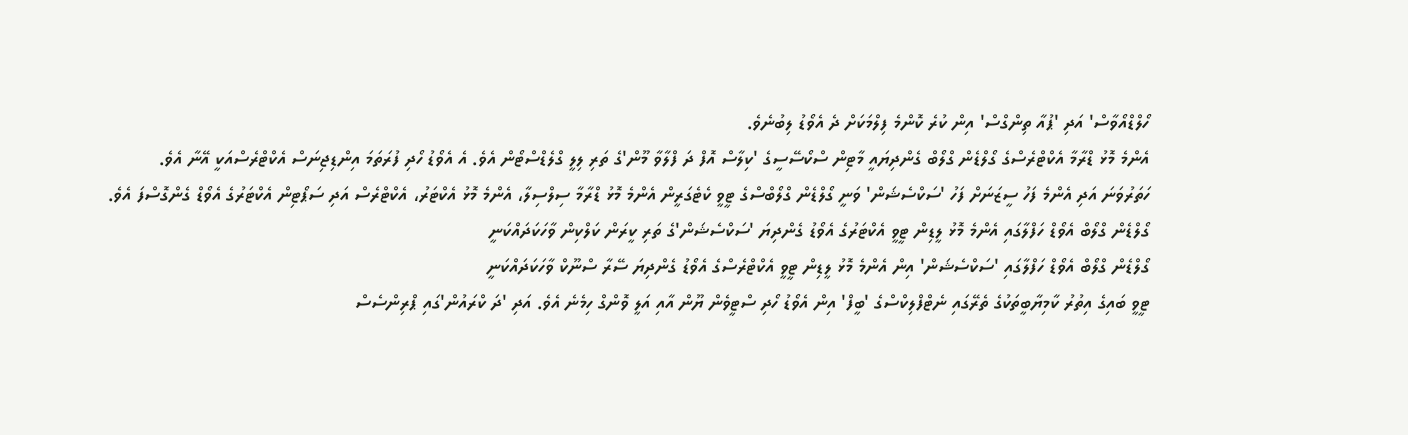ހޯލްޑްއޯވާސް' އަދި 'ޕުއާ ތިންގްސް' އިން ކުރެ ކޮންމެ ފިލްމަކަށް ދެ އެވޯޑު ލިބުނެވެ.
އެންމެ މޮޅު ޑްރާމާ އެކްޓްރެސްގެ ގޯލްޑެން ގްލޯބް ގެންދިޔައީ މާޓިން ސްކޯސޭސީގެ 'ކިލާސް އޮފް ދަ ފްލާވާ މޫން'ގެ ތަރި ލިލީ ގްލެޑްސްޓޯން އެވެ. އެ އެވޯޑު ހޯދި ފުރަތަމަ އިންޑިޖިނަސް އެކްޓްރެސްއަކީ އޭނާ އެވެ.
ހަތަރުވަނަ އަދި އެންމެ ފަހު ސީޒަނަށް ފަހު 'ސަކްސެޝަން' ވަނީ ގޯލްޑެން ގްލޯބްސްގެ ޓީވީ ކެޓެގަރީން އެންމެ މޮޅު ޑްރާމާ ސިލްސިލާ، އެންމެ މޮޅު އެކްޓަރު، އެކްޓްރެސް އަދި ސަޕޯޓިން އެކްޓަރުގެ އެވޯޑް ގެންގޮސްފަ އެވެ.
ގޯލްޑެން ގްލޯބް އެވޯޑް ހަފްލާގައި އެންމެ މޮޅު ލީޑިން ޓީވީ އެކްޓަރުގެ އެވޯޑު ގެންދިޔަ 'ސަކްސެޝަން'ގެ ތަރި ކީރަން ކަލްކިން ވާހަކަދައްކަނީ
ގޯލްޑެން ގްލޯބް އެވޯޑް ހަފްލާގައި 'ސަކްސެޝަން' އިން އެންމެ މޮޅު ލީޑިން ޓީވީ އެކްޓްރެސްގެ އެވޯޑު ގެންދިޔަ ސޭރާ ސްނޫކް ވާހަކަދައްކަނީ
ޓީވީ ބައިގެ އިތުރު ކާމިޔާބީތަކުގެ ތެރޭގައި ނެޓްފްލިކްސްގެ 'ބީފް' އިން އެވޯޑު ހޯދި ސްޓީވެން ޔޫން އާއި އަލީ ވޮންގް ހިމެނެ އެވެ. އަދި 'ދަ ކްރައުން'ގައި ޕްރިންސެސް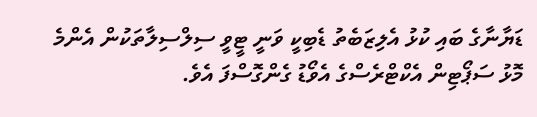ޑަޔާނާގެ ބައި ކުޅު އެލިޒަބެތު ޑެބިކީ ވަނީ ޓީވީ ސިލްސިލާތަކުން އެންމެ މޮޅު ސަޕޯޓިން އެކްޓްރެސްގެ އެވޯޑު ގެންގޮސްފަ އެވެ.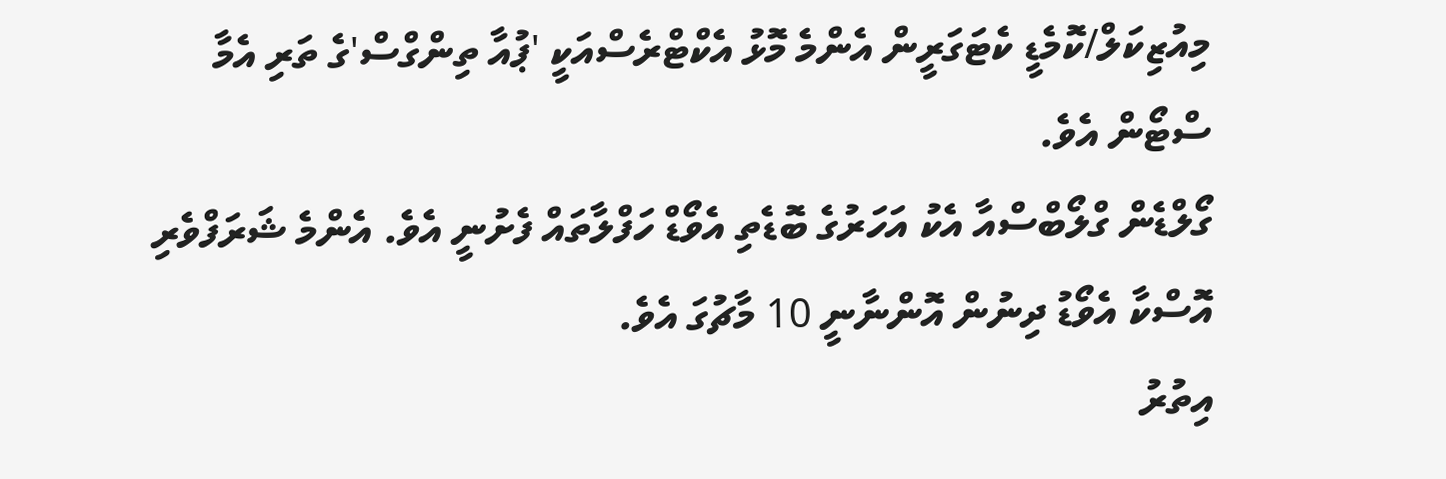މިއުޒިކަލް/ކޮމެޑީ ކެޓަގަރީން އެންމެ މޮޅު އެކްޓްރެސްއަކީ 'ޕުއާ ތިންގްސް'ގެ ތަރި އެމާ ސްޓޯން އެވެ.
ގޯލްޑެން ގްލޯބްސްއާ އެކު އަހަރުގެ ބޮޑެތި އެވޯޑް ހަފްލާތައް ފެށުނީ އެވެ. އެންމެ ޝަރަފްވެރި އޮސްކާ އެވޯޑު ދިނުން އޮންނާނީ 10 މާޗުގަ އެވެ.
އިތުރު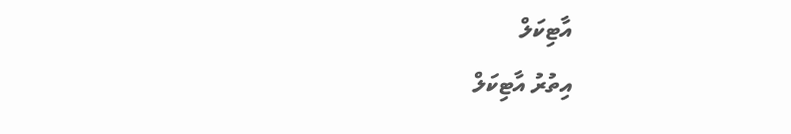އާޓިކަލް
އިތުރު އާޓިކަލް